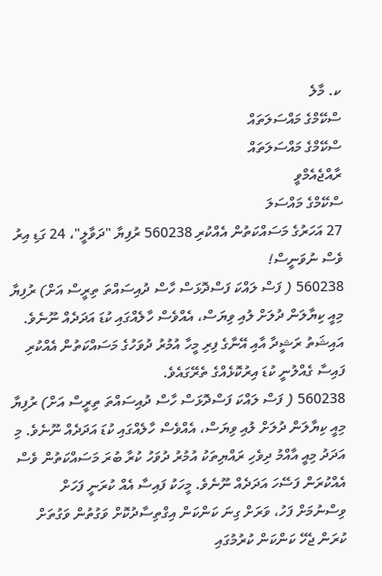ކ. މާލެ
ސްކޭމްގެ މައްސަލަތައް
ސްކޭމްގެ މައްސަލަތައް
ރާއްޖެއެމްވީ
ސްކޭމްގެ މައްސަލަ
27 އަހަރުގެ މަސައްކަތުން އެއްކުރި 560238 ރުފިޔާ "ދަވާލީ"، 24 ގަޑި އިރު ވެސް ނުވަނީސް!
560238 ( ފަސް ލައްކަ ފަސްދޮޅަސް ހާސް ދުއިސައްތަ ތިރީސް އަށް) ރުފިޔާ މިއީ ކިޔާލަން ދުލަށް ލުއި ވިޔަސް، އެއްވެސް ހާލެއްގައި ކުޑަ އަދަދެއް ނޫނެވެ. އައިޝަތު ރަޝީދާ އާއި އޭނާގެ ފިރި މީހާ އުމުރު ދުވަހުގެ މަސައްކަތުން އެއްކުރި ފައިސާ ގެއްލުނީ ކުޑަ އިރުކޮޅެއްގެ ތެރޭގައެވެ.
560238 ( ފަސް ލައްކަ ފަސްދޮޅަސް ހާސް ދުއިސައްތަ ތިރީސް އަށް) ރުފިޔާ މިއީ ކިޔާލަން ދުލަށް ލުއި ވިޔަސް، އެއްވެސް ހާލެއްގައި ކުޑަ އަދަދެއް ނޫނެވެ. މި އަދަދު މިއީ އާއްމު ދިވެހި ރައްޔިތަކު އުމުރު ދުވަހު ކުރާ ބުރަ މަސައްކަތުން ވެސް އެއްކުރަން ފަސޭހަ އަދަދެއް ނޫނެވެ. މީހަކު ފައިސާ އެއް ކުރަނީ ފަހަށް ވިސްނުމަށް ފަހު، ވަރަށް ގިނަ ކަންކަން އިގްތިސާދުކޮށް ވަގުތުން ވަގުތަށް ކުރަން ޖެހޭ ކަންކަން ކުރުމުގައި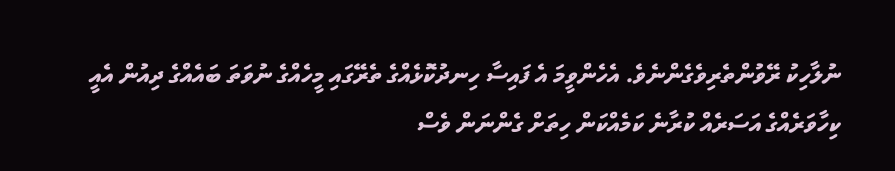ނުލާހިކު ރޭވުންތެރިވެގެންނެވެ. އެހެންވީމަ އެ ފައިސާ ހިނދުކޮޅެއްގެ ތެރޭގައި މީހެއްގެ ނުވަތަ ބައެއްގެ ދިއުން އެއީ ކިހާވަރެއްގެ އަސަރެއް ކުރާނެ ކަމެއްކަން ހިތަށް ގެންނަން ވެސް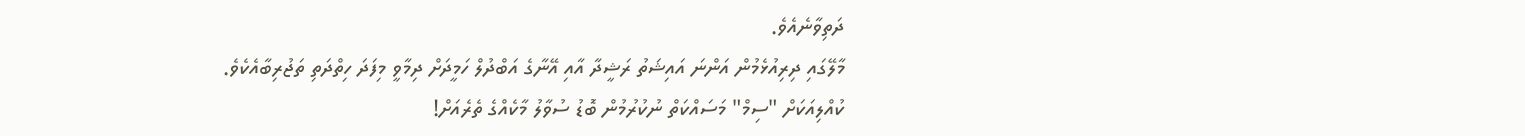ދަތިވާނެއެވެ.
މާލޭގައި ދިރިއުޅެމުން އަންނަ އައިޝަތު ރަޝީދާ އާއި އޭނާގެ އަބްދުލް ހަމީދަށް ދިމާވީ މިފަދަ ހިތްދަތި ތަޖުރިބާއެކެވެ.
ކުއްލިއަކަށް "ސިމް" މަސައްކަތް ނުކުރުމުން ބޮޑު ސުވާލު މާކެއްގެ ތެރެއަށް!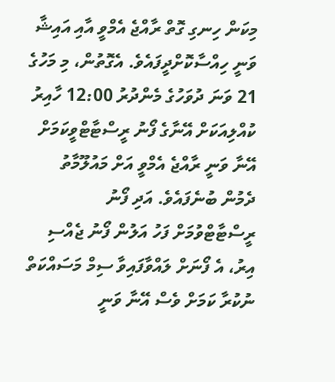މިކަން ހިނގި ގޮތް ރާއްޖެ އެމްވީ އާއި އައިޝާ ވަނީ ހިއްސާކޮށްދީފައެވެ. އެގޮތުން، މި މަހުގެ 21 ވަނަ ދުވަހުގެ މެންދުރު 12:00 ހާއިރު ކުއްލިއަކަށް އޭނާގެ ފޯނު ރީސްޓާޓްވީކަމަށް އޭނާ ވަނީ ރާއްޖެ އެމްވީ އަށް މައުލޫމާތު ދެމުން ބުނެފައެވެ. އަދި ފޯނު ރީސްޓާޓްވުމަށް ފަހު އަލުން ފޯނު ޖެއްސި އިރު، އެ ފޯނަށް ލައްވާފައިވާ ސިމް މަސައްކަތް ނުކުރާ ކަމަށް ވެސް އޭނާ ވަނީ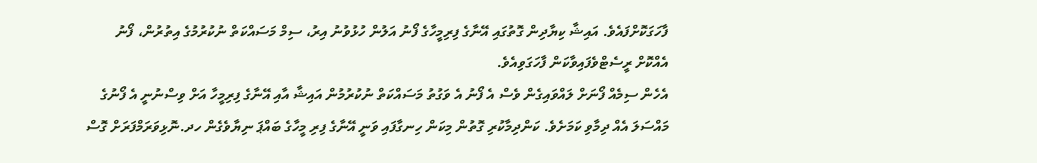ފާހަގަކޮށްފައެވެ. އައިޝާ ކިޔާދިން ގޮތުގައި އޭނާގެ ފިރިމީހާގެ ފޯނު އަލުން ހުޅުވުނު އިރު، ސިމް މަސައްކަތް ނުކުރުމުގެ އިތުރުން، ފޯނު އެއްކޮށް ރީސެޓްވެފައިވާކަން ފާހަގަވިއެވެ.
އެހެން ސިމެއް ފޯނަށް ލައްވައިގެން ވެސް އެ ފޯނު އެ ވަގުތު މަސައްކަތް ނުކުރުމުން އައިޝާ އާއި އޭނާގެ ފިރިމީހާ އަށް ވިސްނުނީ އެ ފޯނުގެ މައްސަލަ އެއް ދިމާވި ކަމަށެވެ. ކަންދިމާކުރި ގޮތުން މިކަން ހިނގާފައި ވަނީ އޭނާގެ ފިރި މީހާގެ ބައްޕަ ނިޔާވެގެން ހދ.ނޮޅިވަރަމްފަރަށް ގޮސް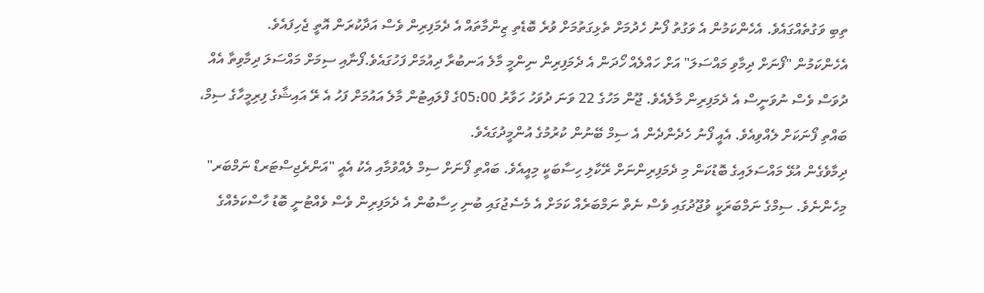ތިބި ވަގުތެއްގައެވެ. އެހެންކަމުން އެ ވަގުތު ފޯނު ހެދުމަށް ތެޅިގަތުމަށް ވުރެ ބޮޑެތި ޒިންމާތައް އެ ދެމަފިރިން ވެސް އަދާކުރަން އޮތީ ޖެހިފައެވެ.
އެހެންކަމުން "ފޯނަށް ދިމާވި މައްސަލަ" އަށް ހައްލެއް ހޯދަން އެ ދެމަފިރިން ނިންމީ މާލެ އަނބުރާ ދިއުމަށް ފަހުގައެވެ.ފޯނާއި ސިމަށް މައްސަލަ ދިމާވިތާ އެއް ދުވަސް ވެސް ނުވަނީސް އެ ދެމަފިރިން މާލެއެވެ. ޖޫން މަހުގެ 22 ވަނަ ދުވަހު ހަވާރު 05:00ގެ ފްލައިޓުން މާލެ އައުމަށް ފަހު އެ ރޭ އައިޝާގެ ފިރިމީހާގެ ސިމް، ބައްތި ފޯނަކަށް ލެއްވިއެވެ. އެއީ ފޯނު ހެދެންދެން އެ ސިމް ބޭނުން ކުރުމުގެ އުންމީދުގައެވެ.
ދިމާވެގެން އުޅޭ މައްސަލައިގެ ބޮޑުކަން މި ދެމަފިރިންނަށް ރޭކާލި ހިސާބަކީ މިއީއެވެ. ބައްތި ފޯނަށް ސިމް ލެއްވުމާއި އެކު އެއީ "އަންރެޖިސްޓަރޑް ނަމްބަރ" މިހެންނެވެ. ސިމްގެ ނަމްބަރަކީ ވުޖޫދުގައި ވެސް ނެތް ނަމްބަރެއް ކަމަށް އެ މެސެޖުގައި ބުނި ހިސާބުން އެ ދެމަފިރިން ވެސް ވެއްޓުނީ ބޮޑު ހާސްކަމެއްގެ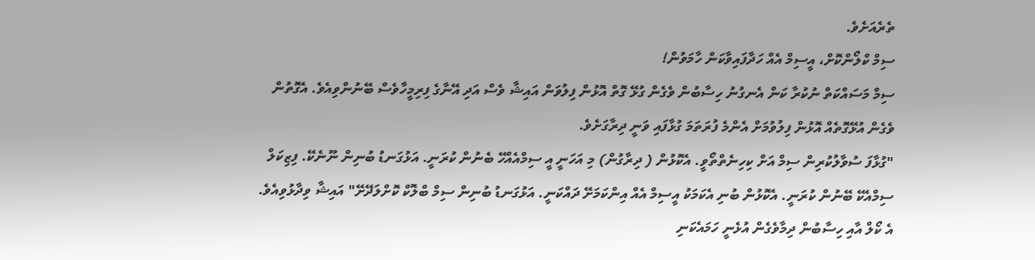ތެރެއަށެވެ.
ސިމް ކްލޯންކޮށް، އީސިމް އެއް ހަދާފައިވާކަން ހާމަވުން!
ސިމް މަސައްކަތް ނުކުރާ ކަން އެނގުނު ހިސާބުން ވެގެން ގުޅޭ ގޮތް އޮޅުން ފިލުވަން އައިޝާ ވެސް އަދި އޭނާގެ ފިރިމީހާވެސް ބޭނުންވިއެވެ. އެގޮތުން ވެގެން އުޅޭގޮތެއް އޮޅުން ފިލުވުމަށް އެންމެ ފުރަތަމަ ގުޅާފައި ވަނީ ދިރާގަށެވެ.
"ގުޅާފަ ސުވާލުކުރިން ސިމް އަށް ކިހިނެތްތޯވީ. އެކޮޅުން ( ދިރާގުން) މި އަހަނީ އީ ސިމްއެއްހޭ ބެނުން ކުރަނީ. އަޅުގަނޑު ބުނިން ނޫނެކޭ. ފިޒިކަލް ސިމްއެކޭ ބޭނުން ކުރަނީ. އެކޮޅުން ބުނި އެކަމަކު އީސިމް އެއް އިންކަމަށޭ ދައްކަނީ. އަޅުގަނޑު ބުނިން ސިމް ބްލޮކް ކޮށްލަދޭށޭ" އައިޝާ ވިދާޅުވިއެވެ.
އެ ކޯލް އާއި ހިސާބުން ދިމާވެގެން އުޅެނީ ހަމައެކަނި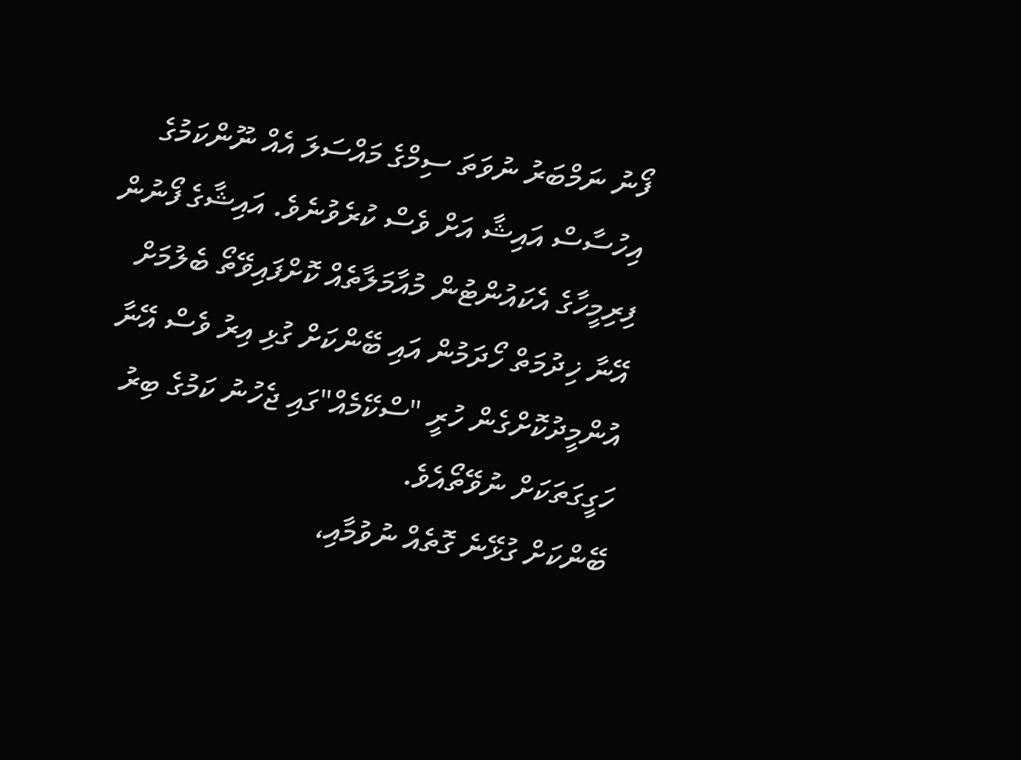ފޯނު ނަމްބަރު ނުވަތަ ސިމްގެ މައްސަލަ އެއް ނޫންކަމުގެ އިހުސާސް އައިޝާ އަށް ވެސް ކުރެވުނެވެ. އައިޝާގެ ފޯނުން ފިރިމީހާގެ އެކައުންޓުން މުއާމަލާތެއް ކޮށްފައިވޭތޯ ބެލުމަށް އޭނާ ޚިދުމަތް ހޯދަމުން އައި ބޭންކަށް ގުޅި އިރު ވެސް އޭނާ އުންމީދުކޮށްގެން ހުރީ "ސްކޭމެއް"ގައި ޖެހުނު ކަމުގެ ބިރު ހަގީގަތަކަށް ނުވޭތޯއެވެ.
ބޭންކަށް ގުޅޭނެ ގޮތެއް ނުވުމާއި،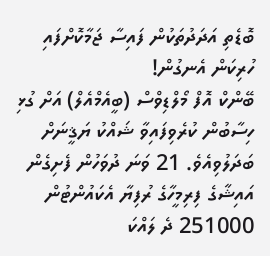ބޮޑެތި އަދަދުތަކުން ފައިސާ ޖަމާކޮށްފައި ހުރިކަން އެނގުން!
ބޭންކް އޮފް މޯލްޑިވްސް (ބީއެމްއެލް) އަށް ގުޅި ހިސާބުން ކުރެވިފައިވާ ޝައްކު ޔަޤީނަށް ބަދަލުވިއެވެ. 21 ވަނަ ދުވަހުން ފެށިގެން އައިޝާގެ ފިރިމީހާގެ ރުފިޔާ އެކައުންޓުން 251000 ދެ ލައްކަ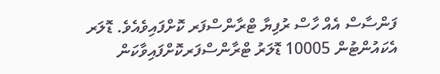ފަންސާސް އެއް ހާސް ރުފިޔާ ޓްރާންސްފަރ ކޮށްފައިވެއެވެ. ޑޮލަރ އެކައުންޓުން 10005 ޑޮލަރު ޓްރާންސްފަރކޮށްފައިވާކަން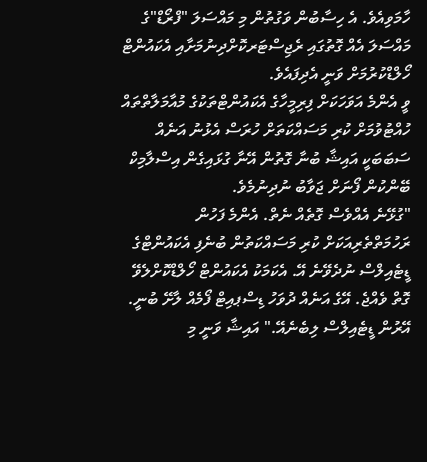ހާމަވިއެވެ. އެ ހިސާބުން ވަގުތުން މި މައްސަލަ "ފްރޯޑް"ގެ މައްސަލަ އެއް ގޮތުގައި ރެޖިސްޓަރކޮށްދިނުމަށާއި އެކައުންޓް ހޯލްޑްކުރުމަށް ވަނީ އެދިފައެވެ.
ވީ އެންމެ އަވަހަކަށް ފިރިމީހާގެ އެކައުންޓްތަކުގެ މުއާމަލާތްތައް ހުއްޓުވުމަށް ކުރި މަސައްކަތަށް ހުރަސް އެޅުނު އަނެއް ސަބަބަކީ އައިޝާ ބުނާ ގޮތުން އޭނާ ގުޅައިގެން އިސްލާމިކް ބޭންކުން ފޯނަށް ޖަވާބު ނުދިނުމެވެ.
"ގުޅޭނެ އެއްވެސް ގޮތެއް ނެތް. އެންމެ ފަހުން ރަހުމަތްތެރިއަކަށް ކުރި މަސައްކަތުން ބުނެފި އެކައުންޓްގެ ޑީޓެއިލްސް ނުދެވޭނެ އޭ. އެކަމަކު އެކައުންޓް ހޯލްޑްކޮށްލެވޭ ގޮތް ވެއްޖެ. އޭގެ އަނެއް ދުވަހު ޑިސްޕއިޓް ފޯމެއް ލާށޭ ބުނީ. އޭރުން ޑީޓެއިލްސް ލިބެނެއޭ." އައިޝާ ވަނީ މި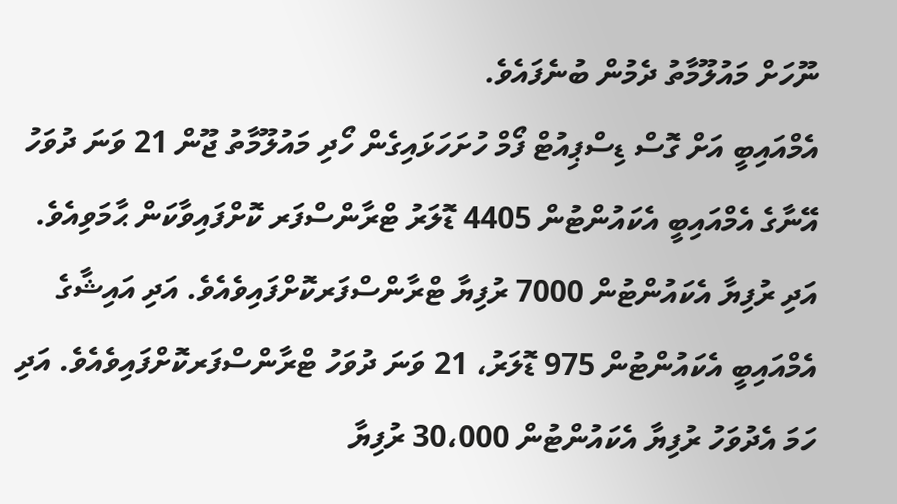ނޫހަށް މައުލޫމާތު ދެމުން ބުނެފައެވެ.
އެމްއައިބީ އަށް ގޮސް ޑިސްޕިއުޓް ފޯމް ހުށަހަޅައިގެން ހޯދި މައުލޫމާތު ޖޫން 21 ވަނަ ދުވަހު އޭނާގެ އެމްއައިބީ އެކައުންޓުން 4405 ޑޮލަރު ޓްރާންސްފަރ ކޮށްފައިވާކަން ޙާމަވިއެވެ. އަދި ރުފިޔާ އެކައުންޓުން 7000 ރުފިޔާ ޓްރާންސްފަރކޮށްފައިވެއެވެ. އަދި އައިޝާގެ އެމްއައިބީ އެކައުންޓުން 975 ޑޮލަރު، 21 ވަނަ ދުވަހު ޓްރާންސްފަރކޮށްފައިވެއެވެ. އަދި ހަމަ އެދުވަހު ރުފިޔާ އެކައުންޓުން 30،000 ރުފިޔާ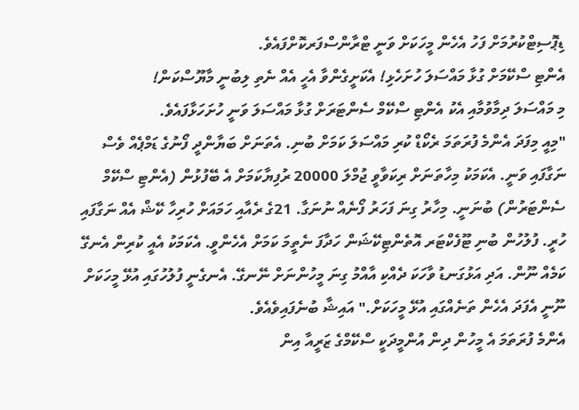ޑިޕޮސިޓްކުރުމަށް ފަހު އެހެން މީހަކަށް ވަނީ ޓްރާންސްފަރކޮށްފައެވެ.
އެންޓި ސްކޭމަށް ގުޅާ މައްސަލަ ހުށަހެޅި! އެކަށީގެންވާ އެހީ އެއް ނެތި ލިބުނީ މާޔޫސްކަން!
މި މައްސަލަ ދިމާވުމާއި އެކު އެންޓި ސްކޭމް ސެންޓަރަށް ގުޅާ މައްސަލަ ވަނީ ހުށަހަޅާފައެވެ.
"މިއީ މިފަދަ އެންމެ ފުރަތަމަ ރެކޯޑް ކުރި މައްސަލަ ކަމަށް ބުނި. އެތަނަށް ބަޔާންދީ ފޯނުގެ ޑަމްޕެއް ވެސް ނަގާފައި ވަނީ. އެކަމަކު މިހާތަނަށް ރިކަވާވީ ޖުމްލަ 20000 ރުފިޔާކަމަށް އެ ބޭފުޅުން (އެންޓި ސްކޭމް ސެންޓަރުން) ބުނަނީ. މިހާރު ގިނަ ފަހަރު ފޯނެއް ނުނަގާ. 21ގެ ރެއާއި ހަމައަށް ހުރިހާ ކޭޝް އެއް ނަގާފައި ހުރީ. ފުލުހުން ބުނި ޓޫފެކްޓަރ އޮތެންޓިކޭޝަން ހަދާފަ ނެތީމަ ކަމަށް އެހެންވީ. އެކަމަކު އެއީ ކުރިން އެނގޭ ކަމެއް ނޫން. އަދި އަޅުގަނޑު ވާހަކަ ދެއްކި އާއްމު ގިނަ މީހުންނަށް ނޭނގޭ. އެނގެނީ ފުލުހުގައި އުޅޭ މީހަކަށް ނޫނީ އެފަދަ އެހެން ތަނެއްގައި އުޅޭ މީހަކަށް." އައިޝާ ބުނެފައިވެއެވެ.
އެންމެ ފުރަތަމަ އެ މީހުން ދިން އުންމީދަކީ ސްކޭމްގެ ޒަރީއާ އިން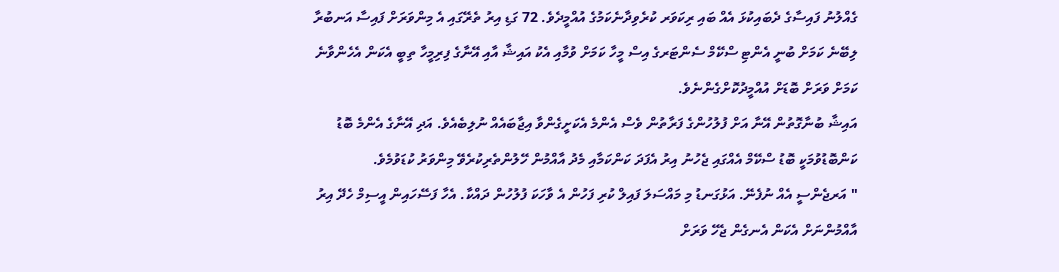ގެއްލުނު ފައިސާގެ ދެބައިކުޅަ އެއް ބައި ރިކަވަރ ކުރެވިދާނެކަމުގެ އުއްމީދެވެ. 72 ގަޑި އިރު ތެރޭގައި އެ މިންވަރަށް ފައިސާ އަނބުރާ ލިބޭނެ ކަމަށް ބުނީ އެންޓި ސްކޭމް ސެންޓަރގެ އިސް މީހާ ކަމަށް ވުމާއި އެކު އައިޝާ އާއި އޭނާގެ ފިރިމީހާ ތިބީ އެކަން އެހެންވާނެ ކަމަށް ވަރަށް ބޮޑަށް އުއްމީދުކޮށްގެންނެވެ.
އައިޝާ ބުނާގޮތުން އޭނާ އަށް ފުލުހުންގެ ފަރާތުން ވެސް އެންމެ އެކަށީގެންވާ އިޖާބައެއް ނުލިބެއެވެ. އަދި އޭނާގެ އެންމެ ބޮޑު ކަންބޮޑުވުމަކީ ބޮޑު ސްކޭމް އެއްގައި ޖެހުނު އިރު އެފަދަ ކަންކަމާއި މެދު އާއްމުން ހޭލުންތެރިކުރެވޭ މިންވަރު ކުޑަވުމެވެ.
" އަރޖެންސީ އެއް ނުފެނޭ. އަޅުގަނޑު މި މައްސަލަ ފައިލް ކުރި ފަހުން އެ ވާހަކަ ފުލުހުން ދައްކާ. އެހާ ފަސޭހައިން އީސިމް ހެދޭ އިރު އާއްމުންނަށް އެކަން އެނގެން ޖެހޭ ވަރަށް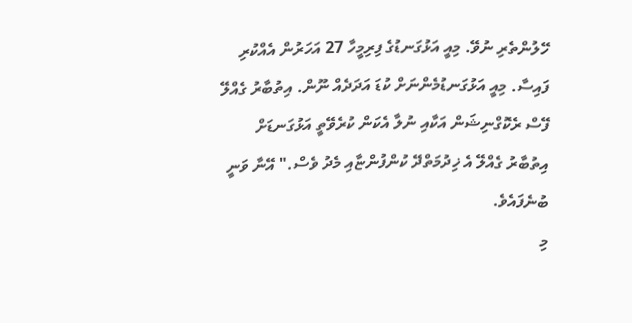ހޭލުންތެރި ނުވޭ. މިއީ އަޅުގަނޑުގެ ފިރިމީހާ 27 އަހަރުން އެއްކުރި ފައިސާ. މިއީ އަޅުގަނޑުމެންނަށް ކުޑަ އަދަދެއް ނޫން. އިތުބާރު ގެއްލޭ ފޭސް ރެކޮގްނިޝަން އަކާއި ނުލާ އެކަން ކުރެވޭތީ އަޅުގަނޑަށް އިތުބާރު ގެއްލޭ އެ ޚިދުމަތްދޭ ކުންފުންޏާއި މެދު ވެސް." އޭނާ ވަނީ ބުނެފައެވެ.
މި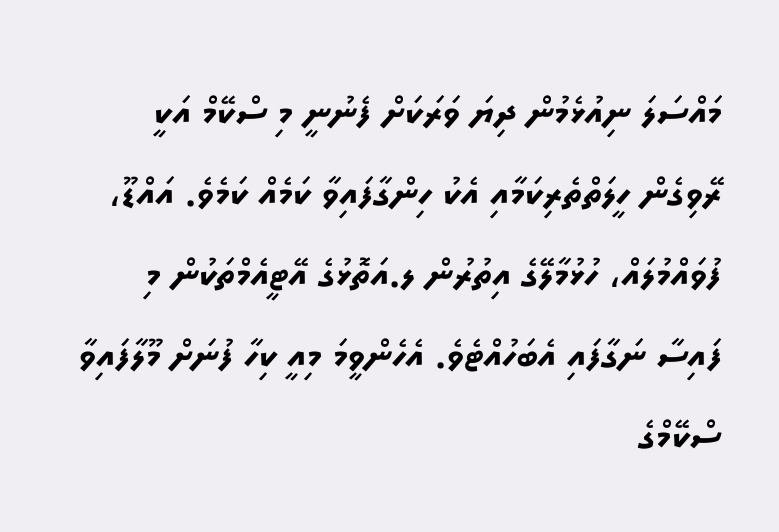މައްސަލަ ނިއުޅެމުން ދިޔަ ވަރަކަށް ފެނުނީ މި ސްކޭމް އަކީ ރޭވިގެން ހީލަތްތެރިކަމާއި އެކު ހިންގާފައިވާ ކަމެއް ކަމެވެ. އައްޑޫ، ފުވައްމުލައް، ހުޅުމާލޭގެ އިތުރުން ލ.އަތޮޅުގެ އޭޓީއެމްތަކުން މި ފައިސާ ނަގާފައި އެބަހުއްޓެވެ. އެހެންވީމަ މިއީ ކިހާ ފުނަށް މޫލާފައިވާ ސްކޭމްގެ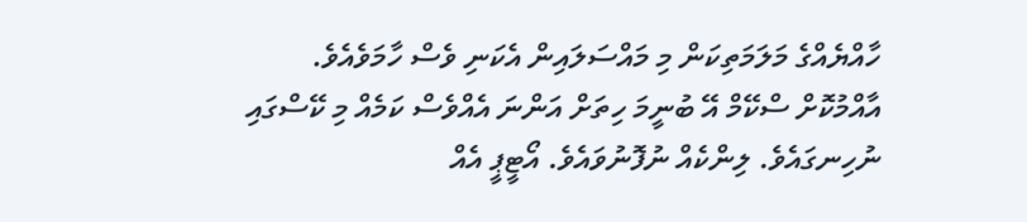ހާއްޔެއްގެ މަލަމަތިކަން މި މައްސަލައިން އެކަނި ވެސް ހާމަވެއެވެ.
އާއްމުކޮށް ސްކޭމް އޭ ބުނީމަ ހިތަށް އަންނަ އެއްވެސް ކަމެއް މި ކޭސްގައި ނުހިނގައެވެ. ލިންކެއް ނުފޮނުވައެވެ. އޯޓީޕީ އެއް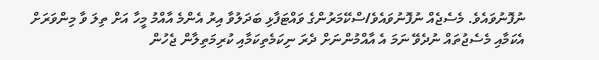ނުފޮނުވައެވެ. މެސެޖެއް ނުފޮނުވައެވެ/ސްކޭމަރުންގެ ވައްޓަފާޅި ބަދަލުވާ އިރު އެންމެ އާއްމު މީހާ އަށް ތިލަ ވާ މިންވަރަށް އެކަމާއި މެސެޖުތައް ނުދެވޭ ނަމަ އެ އާއްމުންނަށް ދެރަ ނިކަމެތިކަމާއި ކުރިމަތިލާން ޖެހުން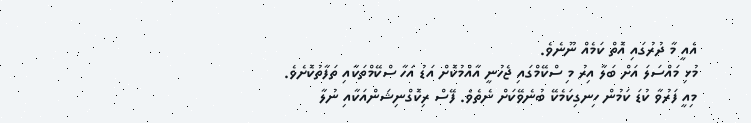އެއީ މާ ދުރުގައި އޮތް ކަމެއް ނޫނެވެ.
މުޅި މައްސަލަ އަށް ބަލާ އިރު މި ސްކޭމްގައި ޖެހުނީ އާއްމުކޮށް އަޑު އަހާ ސްކޭމްތަކާއި ތަފާތުކޮށެވެ. މިއީ ފަރުވާ ކުޑަ ކަމުން ހިނގިކަމެކޭ ބުނެވޭކަށް ނެތެވެ. ފޭސް ރިކޮގްނިޝަންއަކާއި ނުލާ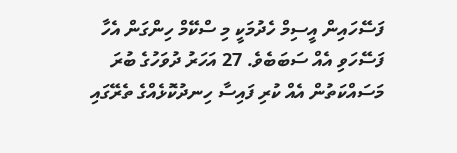ފަސޭހައިން އީސިމް ހެދުމަކީ މި ސްކޭމް ހިންގަން އެހާ ފަސޭހަވި އެއް ސަބަބެވެ. 27 އަހަރު ދުވަހުގެ ބުރަ މަސައްކަތުން އެއް ކުރި ފައިސާ ހިނދުކޮޅެއްގެ ތެރޭގައި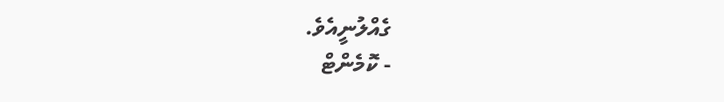ގެއްލުނީއެވެ.
- ކޮމެންޓް